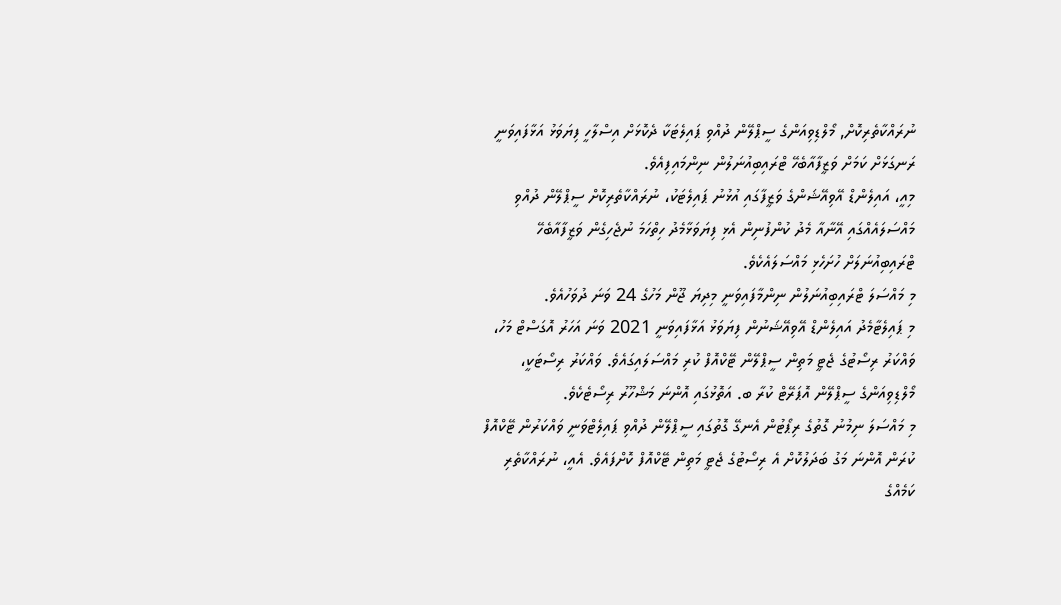ނުރައްކާތެރިކޮށް, މޯލްޑިވިއަންގެ ސީޕްލޭން ދުއްވި ޕައިލެޓަކާ ދެކޮޅަށް އިސްލާހީ ފިޔަވަޅު އަޅާފައިވަނީ ރަނގަޅަށް ކަމަށް ވަޒީފާއާބެހޭ ޓްރައިބިއުނަލުން ނިންމައިފިއެވެ.
މިއީ، އައިލެންޑް އޭވިއޭޝަންގެ ވަޒީފާގައި އުޅުނު ޕައިލެޓަކު، ނުރައްކާތެރިކޮށް ސީޕްލޭން ދުއްވި މައްސަލައެއްގައި އޭނާއާ މެދު ކުންފުނިން އެޅި ފިޔަވަޅާމެދު ހިތްހަމަ ނުޖެހިގެން ވަޒީފާއާބެހޭ ޓްރައިބިއުނަލަށް ހުށަހެޅި މައްސަލައެކެވެ.
މި މައްސަލަ ޓްރައިބިއުނަލުން ނިންމާފައިވަނީ މިދިޔަ ޖޫން މަހުގެ 24 ވަނަ ދުވަހުއެވެ.
މި ޕައިލެޓާމެދު އައިލެންޑް އޭވިއޭޝަނުން ފިޔަވަޅު އަޅާފައިވަނީ 2021 ވަނަ އަހަރު އޮގަސްޓް މަހު، ވައްކަރު ރިސޯޓުގެ ޖެޓީ މަތިން ސީޕްލޭން ޓޭކްއޮފް ކުރި މައްސަލައިގައެވެ. ވައްކަރު ރިސޯޓަކީ، މޯލްޑިވިއަންގެ ސީޕްލޭން އޮޕަރޭޓް ކުރާ ބ. އަތޮޅުގައި އޮންނަ މަޝްހޫރު ރިސޯޓެކެވެ.
މި މައްސަލަ ނިމުނު ގޮތުގެ ރިޕޯޓުން އެނގޭ ގޮތުގައި ސީޕްލޭން ދުއްވި ޕައިލެޓްވަނީ ވައްކަރުން ޓޭކްއޮފް ކުރަން އޮންނަ މަގު ބަދަލުކޮށް އެ ރިސޯޓުގެ ޖެޓީ މަތިން ޓޭކްއޮފް ކޮށްފައެވެ. އެއީ، ނުރައްކާތެރި ކަމެއްގެ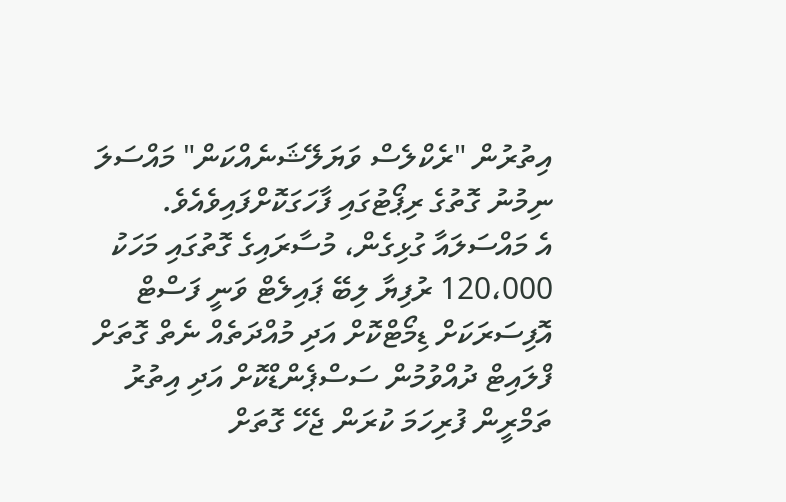އިތުރުން "ރެކްލެސް ވަޔަލޭޝަނެއްކަން" މައްސަލަ ނިމުނު ގޮތުގެ ރިޕޯޓުގައި ފާހަގަކޮށްފައިވެއެވެ.
އެ މައްސަލައާ ގުޅިގެން، މުސާރައިގެ ގޮތުގައި މަހަކު 120،000 ރުފިޔާ ލިބޭ ޕައިލެޓް ވަނީ ފަސްޓް އޮފިސަރަކަށް ޑިމޯޓްކޮށް އަދި މުއްދަތެއް ނެތް ގޮތަށް ފްލައިޓް ދުއްވުމުން ސަސްޕެންޑްކޮށް އަދި އިތުރު ތަމްރީން ފުރިހަމަ ކުރަން ޖެހޭ ގޮތަށް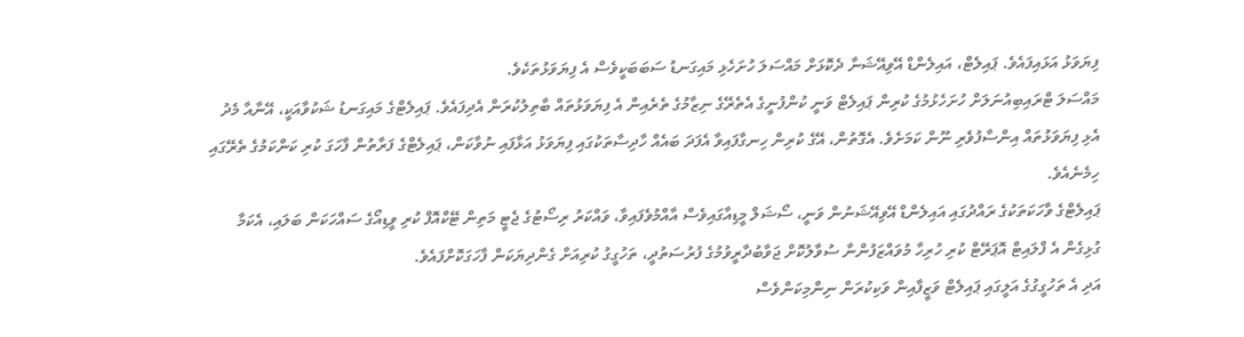ފިޔަވަޅު އަޅައިފައެވެ. ޕައިލެޓް، އައިލެންޑް އޭވިއޭޝަނާ ދެކޮޅަށް މައްސަލަ ހުށަހެޅި މައިގަނޑު ސަބަބަކީވެސް އެ ފިޔަވަޅުތަކެވެ.
މައްސަލަ ޓްރައިބިއުނަލަށް ހުށަހެޅުމުގެ ކުރިން ޕައިލެޓް ވަނީ ކުންފުނީގެ އެތެރޭގެ ނިޒާމުގެ ތެރެއިން އެ ފިޔަވަޅުތައް ބާތިލުކުރަން އެދިފައެވެ. ޕައިލެޓްގެ މައިގަނޑު ޝަކުވާއަކީ، އޭނާއާ މެދު އެޅި ފިޔަވަޅުތައް އިންސާފުވެރި ނޫން ކަމަށެވެ. އެގޮތުން، އޭގެ ކުރިން ހިނގާފައިވާ އެފަދަ ބައެއް ހާދިސާތަކުގައި ފިޔަވަޅު އަޅާފައި ނުވާކަން، ޕައިލެޓްގެ ފަރާތުން ފާހަގަ ކުރި ކަންކަމުގެ ތެރޭގައި ހިމެނެއެވެ.
ޕައިލެޓްގެ ވާހަކަތަކުގެ ރައްދުގައި އައިލެންޑް އޭވިއޭޝަނުން ވަނީ، ސޯޝަލް މީޑިއާގައިވެސް އާއްމުވެފައިވާ، ވައްކަރު ރިސޯޓުގެ ޖެޓީ މަތިން ޓޭކްއޮފް ކުރި ވީޑިއޯގެ ސައްހަކަން ބަލައި، އެކަމާ ގުޅިގެން އެ ފްލައިޓް އޮޕަރޭޓް ކުރި ހުރިހާ މުވައްޒަފުންނާ ސުވާލުކޮށް ޖަވާބުދާރީވުމުގެ ފުރުސަތުދީ، ތަހުގީގު ކުރިއަށް ގެންދިޔަކަން ފާހަގަކޮށްފައެވެ.
އަދި އެ ތަހުގީގުގެ އަލީގައި ޕައިލެޓް ވަޒީފާއިން ވަކިކުރަން ނިންމިކަންވެސް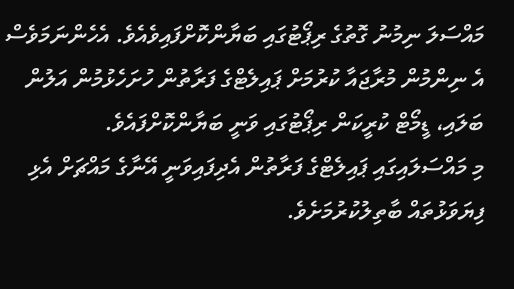މައްސަލަ ނިމުނު ގޮތުގެ ރިޕޯޓުގައި ބަޔާންކޮށްފައިވެއެވެ. އެހެންނަމަވެސް އެ ނިންމުން މުރާޖައާ ކުރުމަށް ޕައިލެޓްގެ ފަރާތުން ހުށަހެޅުމުން އަލުން ބަލައި، ޑީމޯޓް ކުރީކަން ރިޕޯޓުގައި ވަނީ ބަޔާންކޮށްފައެވެ.
މި މައްސަލައިގައި ޕައިލެޓްގެ ފަރާތުން އެދިފައިވަނީ އޭނާގެ މައްޗަށް އެޅި ފިޔަވަޅުތައް ބާތިލުކުރުމަށެވެ.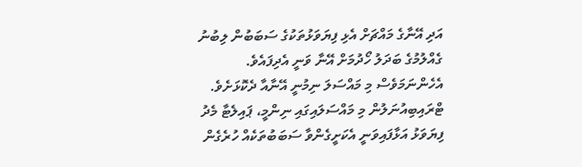އަދި އޭނާގެ މައްޗަށް އެޅި ފިޔަވަޅުތަކުގެ ސަބަބުން ލިބުނު ގެއްލުމުގެ ބަދަލު ހޯދުމަށް އޭނާ ވަނީ އެދިފައެވެ. އެހެންނަމަވެސް މި މައްސަލަ ނިމުނީ އޭނާއާ ދެކޮޅަށެވެ.
ޓްރައިބިއުނަލުން މި މައްސަލައިގައި ނިންމީ، ޕައިލެޓާ މެދު ފިޔަވަޅު އަޅާފައިވަނީ އެކަށީގެންވާ ސަބަބުތަކެއް ހުރެގެން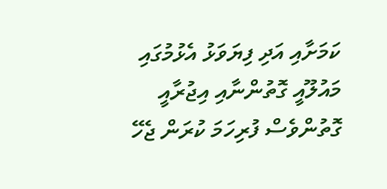ކަމަށާއި އަދި ފިޔަވަޅު އެޅުމުގައި މައުލޫއީ ގޮތުންނާއި އިޖުރާއީ ގޮތުންވެސް ފުރިހަމަ ކުރަން ޖެހޭ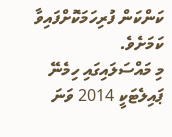ކަންކަން ފުރިހަމަކޮށްފައިވާ ކަމަށެވެ.
މި މައްސަލައިގައި ހިމެނޭ ޕައިލެޓަކީ 2014 ވަނަ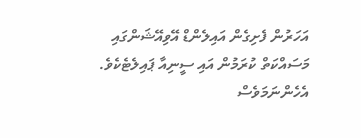އަހަރުން ފެށިގެން އައިލެންޑް އޭވިއޭޝަންގައި މަސައްކަތް ކުރަމުން އައި ސީނިއާ ޕައިލެޓެކެވެ. އެހެންނަމަވެސް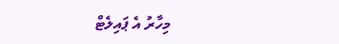މިހާރު އެ ޕައިލެޓް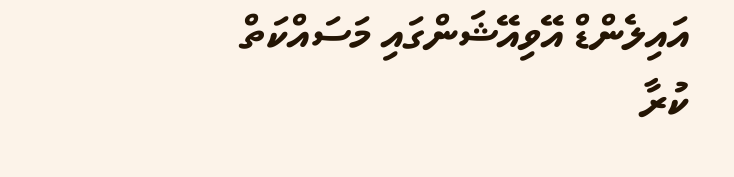އައިލެންޑް އޭވިއޭޝަންގައި މަސައްކަތް ކުރާ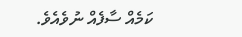ކަމެއް ސާފެއް ނުވެއެވެ.